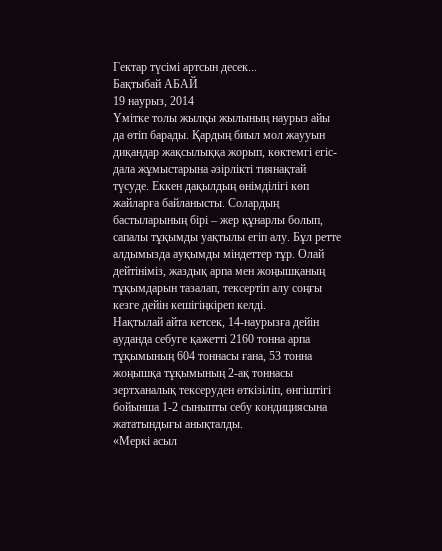Гектар түсімі артсын десек...
Бақтыбай АБАЙ
19 наурыз, 2014
Үмітке толы жылқы жылының наурыз айы да өтіп барады. Қардың биыл мол жаууын диқандар жақсылыққа жорып, көктемгі егіс-дала жұмыстарына әзірлікті тиянақтай түсуде. Еккен дақылдың өнімділігі көп жайларға байланысты. Солардың бастыларының бірі – жер құнарлы болып, сапалы тұқымды уақтылы егіп алу. Бұл ретте алдымызда ауқымды міндеттер тұр. Олай дейтініміз, жаздық арпа мен жоңышқаның тұқымдарын тазалап, тексертіп алу соңғы кезге дейін кешігіңкіреп келді.
Нақтылай айта кетсек, 14-наурызға дейін ауданда себуге қажетті 2160 тонна арпа тұқымының 604 тоннасы ғана, 53 тонна жоңышқа тұқымының 2-ақ тоннасы зертханалық тексеруден өткізіліп, өнгіштігі бойынша 1-2 сыныпты себу кондициясына жататындығы анықталды.
«Меркі асыл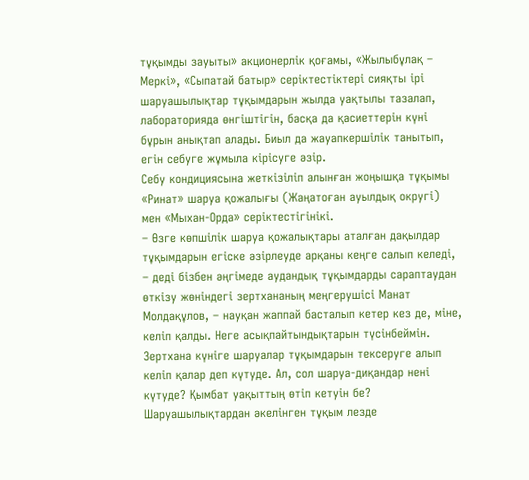тұқымды зауыты» акционерлік қоғамы, «Жылыбұлақ – Меркі», «Сыпатай батыр» серіктестіктері сияқты ірі шаруашылықтар тұқымдарын жылда уақтылы тазалап, лабораторияда өнгіштігін, басқа да қасиеттерін күні бұрын анықтап алады. Биыл да жауапкершілік танытып, егін себуге жұмыла кірісуге әзір.
Себу кондициясына жеткізіліп алынған жоңышқа тұқымы «Ринат» шаруа қожалығы (Жаңатоған ауылдық округі) мен «Мыхан-Орда» серіктестігінікі.
– Өзге көпшілік шаруа қожалықтары аталған дақылдар тұқымдарын егіске әзірлеуде арқаны кеңге салып келеді, – деді бізбен әңгімеде аудандық тұқымдарды сараптаудан өткізу жөніндегі зертхананың меңгерушісі Манат Молдақұлов, – науқан жаппай басталып кетер кез де, міне, келіп қалды. Неге асықпайтындықтарын түсінбеймін.
Зертхана күніге шаруалар тұқымдарын тексеруге алып келіп қалар деп күтуде. Ал, сол шаруа-диқандар нені күтуде? Қымбат уақыттың өтіп кетуін бе?
Шаруашылықтардан әкелінген тұқым лезде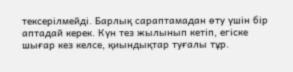тексерілмейді. Барлық сараптамадан өту үшін бір аптадай керек. Күн тез жылынып кетіп, егіске шығар кез келсе, қиындықтар туғалы тұр.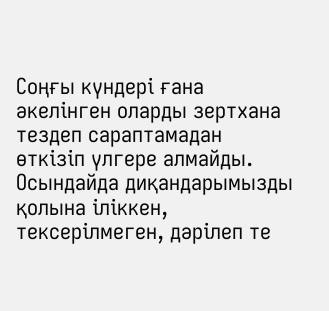Соңғы күндері ғана әкелінген оларды зертхана тездеп сараптамадан өткізіп үлгере алмайды.
Осындайда диқандарымызды қолына іліккен, тексерілмеген, дәрілеп те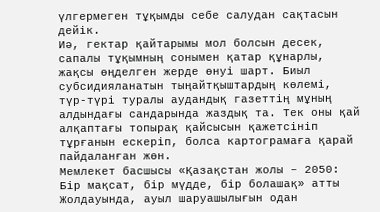үлгермеген тұқымды себе салудан сақтасын дейік.
Иә, гектар қайтарымы мол болсын десек, сапалы тұқымның сонымен қатар құнарлы, жақсы өңделген жерде өнуі шарт. Биыл субсидияланатын тыңайтқыштардың көлемі, түр-түрі туралы аудандық газеттің мұның алдындағы сандарында жаздық та. Тек оны қай алқаптағы топырақ қайсысын қажетсініп тұрғанын ескеріп, болса картограмаға қарай пайдаланған жөн.
Мемлекет басшысы «Қазақстан жолы – 2050: Бір мақсат, бір мүдде, бір болашақ» атты Жолдауында, ауыл шаруашылығын одан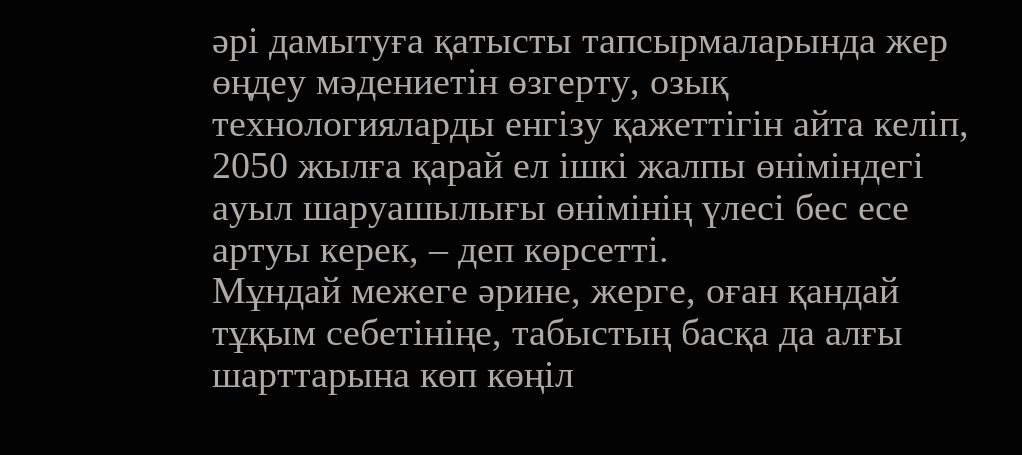әрі дамытуға қатысты тапсырмаларында жер өңдеу мәдениетін өзгерту, озық технологияларды енгізу қажеттігін айта келіп, 2050 жылға қарай ел ішкі жалпы өніміндегі ауыл шаруашылығы өнімінің үлесі бес есе артуы керек, – деп көрсетті.
Мұндай межеге әрине, жерге, оған қандай тұқым себетініңе, табыстың басқа да алғы шарттарына көп көңіл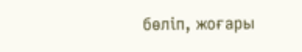бөліп, жоғары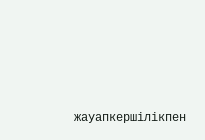жауапкершілікпен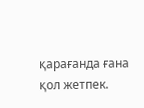қарағанда ғана қол жетпек.